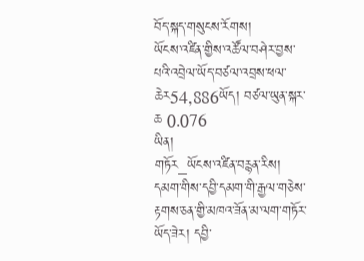བོད་སྐད་གསུངས་རོགས།
ཡོངས་འཛིན་གྱིས་འཚོལ་བཤེར་བྱས་པའི་འབྲེལ་ཡོད་བཙལ་འབྲས་ཕལ་ཆེར54,886ཡོད། བཙལ་ཡུན་སྐར་ཆ 0.076
ཡིན།
གཏོར_ཡོངས་འཛིན་བརྙན་རིས།
དམག་གིས་དབྱི་དམག་གི་རྒྱལ་གཅེས་རྟགས་ཅན་གྱི་མཁའ་ཟོན་མ་ལག་གཏོར་ཡོད་ཟེར། དབྱི་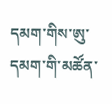དམག་གིས་ཨུ་དམག་གི་མཚོན་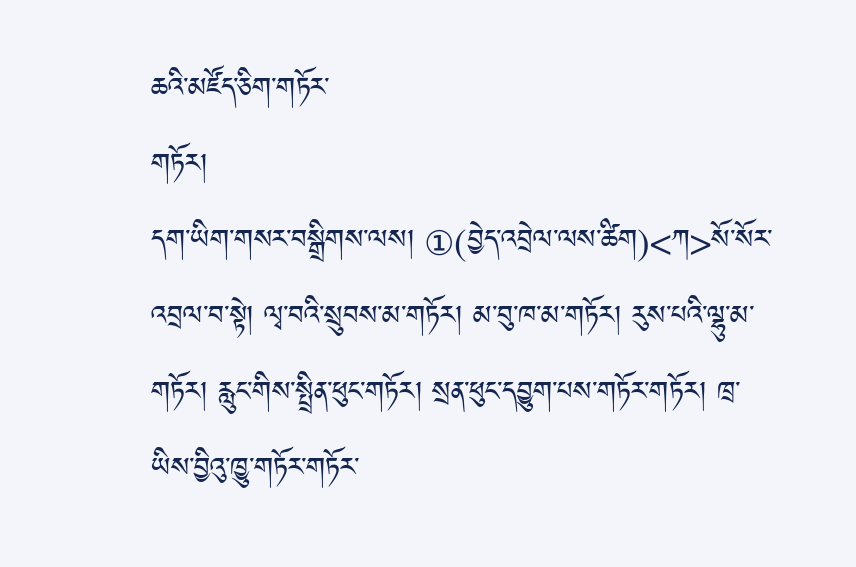ཆའི་མཛོད་ཅིག་གཏོར་
གཏོར།
དག་ཡིག་གསར་བསྒྲིགས་ལས། ①(བྱེད་འབྲེལ་ལས་ཚིག)<ཀ>སོ་སོར་འབྲལ་བ་སྟེ། ལྭ་བའི་སྲུབས་མ་གཏོར། མ་བུ་ཁ་མ་གཏོར། རུས་པའི་ལྷུ་མ་གཏོར། རླུང་གིས་སྤྲིན་ཕུང་གཏོར། སྲན་ཕུང་དབྱུག་པས་གཏོར་གཏོར། ཁྲ་ཡིས་བྱིའུ་ཁྱུ་གཏོར་གཏོར་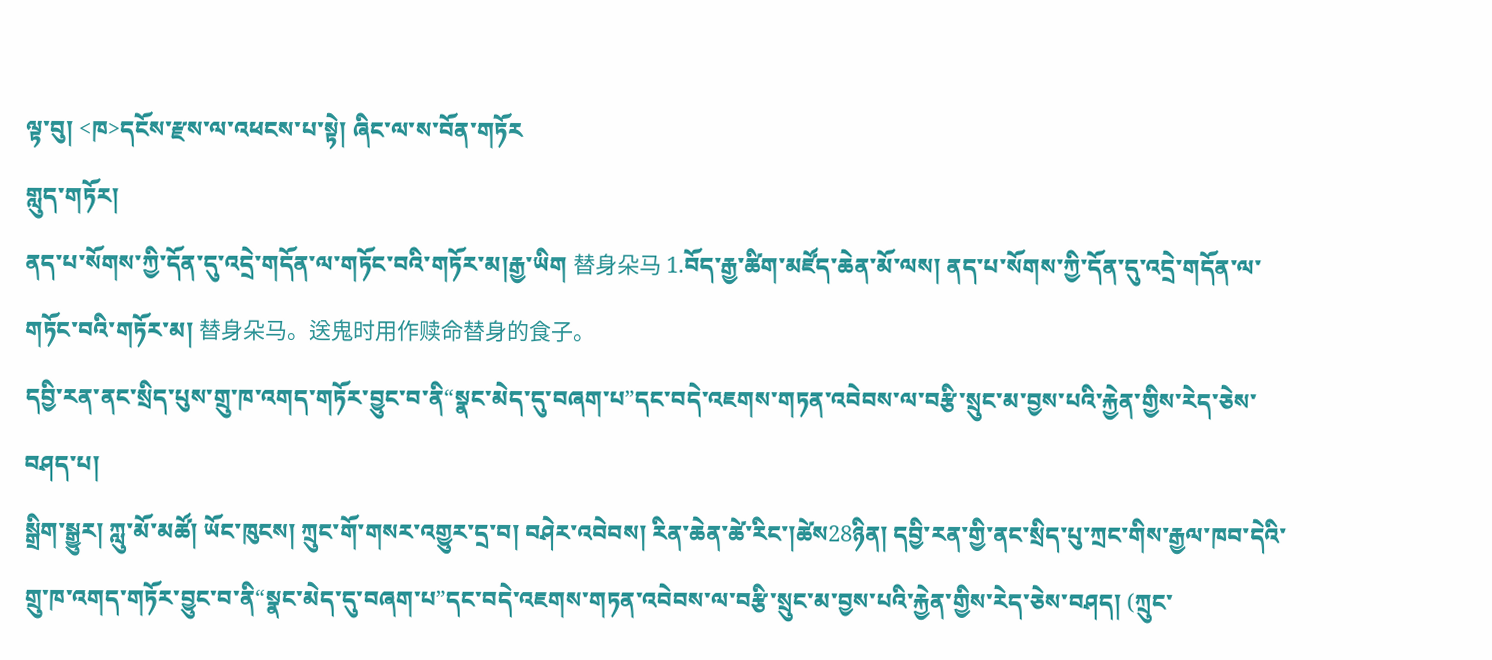ལྟ་བུ། <ཁ>དངོས་རྫས་ལ་འཕངས་པ་སྟེ། ཞིང་ལ་ས་བོན་གཏོར
གླུད་གཏོར།
ནད་པ་སོགས་ཀྱི་དོན་དུ་འདྲེ་གདོན་ལ་གཏོང་བའི་གཏོར་མ།རྒྱ་ཡིག 替身朵马 1.བོད་རྒྱ་ཚིག་མཛོད་ཆེན་མོ་ལས། ནད་པ་སོགས་ཀྱི་དོན་དུ་འདྲེ་གདོན་ལ་གཏོང་བའི་གཏོར་མ། 替身朵马。送鬼时用作赎命替身的食子。
དབྱི་རན་ནང་སྲིད་པུས་གྲུ་ཁ་འགད་གཏོར་བྱུང་བ་ནི“སྣང་མེད་དུ་བཞག་པ”དང་བདེ་འཇགས་གཏན་འབེབས་ལ་བརྩི་སྲུང་མ་བྱས་པའི་རྐྱེན་གྱིས་རེད་ཅེས་བཤད་པ།
སྒྲིག་སྒྱུར། ཀླུ་མོ་མཚོ། ཡོང་ཁུངས། ཀྲུང་གོ་གསར་འགྱུར་དྲ་བ། བཤེར་འབེབས། རིན་ཆེན་ཚེ་རིང་།ཚེས28ཉིན། དབྱི་རན་གྱི་ནང་སྲིད་པུ་ཀྲང་གིས་རྒྱལ་ཁབ་དེའི་གྲུ་ཁ་འགད་གཏོར་བྱུང་བ་ནི“སྣང་མེད་དུ་བཞག་པ”དང་བདེ་འཇགས་གཏན་འབེབས་ལ་བརྩི་སྲུང་མ་བྱས་པའི་རྐྱེན་གྱིས་རེད་ཅེས་བཤད། (ཀྲུང་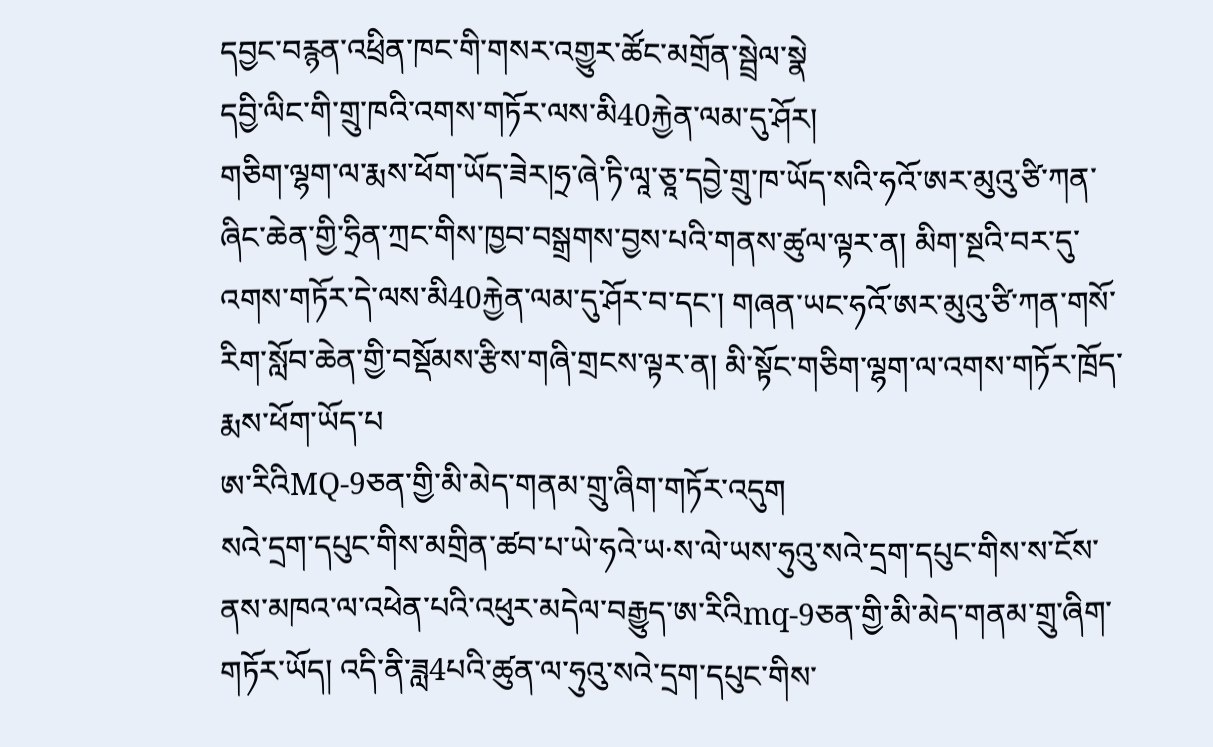དབྱང་བརྙན་འཕྲིན་ཁང་གི་གསར་འགྱུར་ཚོང་མགྲོན་སྦྲེལ་སྣེ
དབྱི་ལིང་གི་གྲུ་ཁའི་འགས་གཏོར་ལས་མི40རྐྱེན་ལམ་དུ་ཤོར།
གཅིག་ལྷག་ལ་རྨས་ཕོག་ཡོད་ཟེར།ཧྲ་ཞེ་ཏི་ལཱ་ཅཱ་དབྱེ་གྲུ་ཁ་ཡོད་སའི་ཧའོ་ཨར་མུའུ་ཙི་ཀན་ཞིང་ཆེན་གྱི་ཧྲིན་ཀྲང་གིས་ཁྱབ་བསྒྲགས་བྱས་པའི་གནས་ཚུལ་ལྟར་ན། མིག་སྔའི་བར་དུ་འགས་གཏོར་དེ་ལས་མི40རྐྱེན་ལམ་དུ་ཤོར་བ་དང་། གཞན་ཡང་ཧའོ་ཨར་མུའུ་ཙི་ཀན་གསོ་རིག་སློབ་ཆེན་གྱི་བསྡོམས་རྩིས་གཞི་གྲངས་ལྟར་ན། མི་སྟོང་གཅིག་ལྷག་ལ་འགས་གཏོར་ཁྲོད་རྨས་ཕོག་ཡོད་པ
ཨ་རིའིMQ-9ཅན་གྱི་མི་མེད་གནམ་གྲུ་ཞིག་གཏོར་འདུག
སའེ་དྲག་དཔུང་གིས་མགྲིན་ཚབ་པ་ཡེ་ཧའེ་ཡ·ས་ལེ་ཡས་ཧུའུ་སའེ་དྲག་དཔུང་གིས་ས་ངོས་ནས་མཁའ་ལ་འཕེན་པའི་འཕུར་མདེལ་བརྒྱུད་ཨ་རིའིmq-9ཅན་གྱི་མི་མེད་གནམ་གྲུ་ཞིག་གཏོར་ཡོད། འདི་ནི་ཟླ4པའི་ཚུན་ལ་ཧུའུ་སའེ་དྲག་དཔུང་གིས་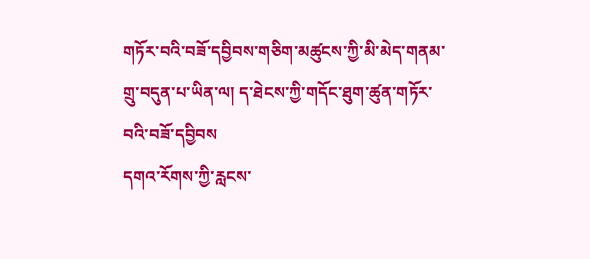གཏོར་བའི་བཟོ་དབྱིབས་གཅིག་མཚུངས་ཀྱི་མི་མེད་གནམ་གྲུ་བདུན་པ་ཡིན་ལ། ད་ཐེངས་ཀྱི་གདོང་ཐུག་ཚུན་གཏོར་བའི་བཟོ་དབྱིབས
དགའ་རོགས་ཀྱི་རླངས་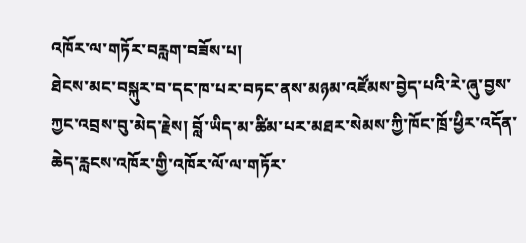འཁོར་ལ་གཏོར་བརླག་བཟོས་པ།
ཐེངས་མང་བསྐུར་བ་དང་ཁ་པར་བཏང་ནས་མཉམ་འཛོམས་བྱེད་པའི་རེ་ཞུ་བྱས་ཀྱང་འབྲས་བུ་མེད་རྗེས། བློ་ཡིད་མ་ཚིམ་པར་མཐར་སེམས་ཀྱི་ཁོང་ཁྲོ་ཕྱིར་འདོན་ཆེད་རླངས་འཁོར་གྱི་འཁོར་ལོ་ལ་གཏོར་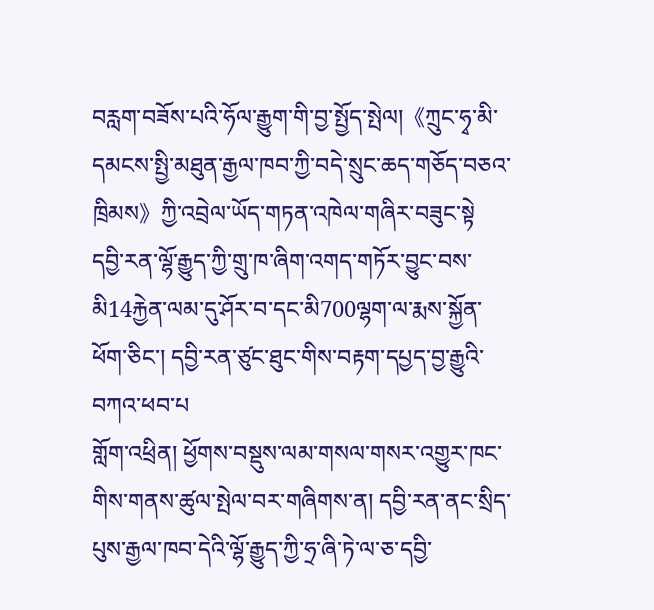བརླག་བཟོས་པའི་ཧོལ་རྒྱུག་གི་བྱ་སྤྱོད་སྤེལ།《ཀྲུང་ཧྭ་མི་དམངས་སྤྱི་མཐུན་རྒྱལ་ཁབ་ཀྱི་བདེ་སྲུང་ཆད་གཅོད་བཅའ་ཁྲིམས》ཀྱི་འབྲེལ་ཡོད་གཏན་འཁེལ་གཞིར་བཟུང་སྟེ
དབྱི་རན་ལྷོ་རྒྱུད་ཀྱི་གྲུ་ཁ་ཞིག་འགད་གཏོར་བྱུང་བས་མི14རྐྱེན་ལམ་དུ་ཤོར་བ་དང་མི700ལྷག་ལ་རྨས་སྐྱོན་ཕོག་ཅིང་། དབྱི་རན་ཙུང་ཐུང་གིས་བརྟག་དཔྱད་བྱ་རྒྱུའི་བཀའ་ཕབ་པ
གློག་འཕྲིན། ཕྱོགས་བསྡུས་ལམ་གསལ་གསར་འགྱུར་ཁང་གིས་གནས་ཚུལ་སྤེལ་བར་གཞིགས་ན། དབྱི་རན་ནང་སྲིད་པུས་རྒྱལ་ཁབ་དེའི་ལྷོ་རྒྱུད་ཀྱི་ཧྲ་ཞི་ཏེ་ལ་ཅ་དབྱི་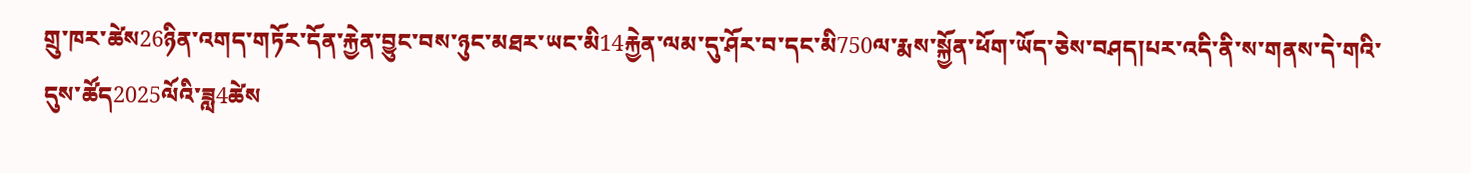གྲུ་ཁར་ཚེས26ཉིན་འགད་གཏོར་དོན་རྐྱེན་བྱུང་བས་ཉུང་མཐར་ཡང་མི14རྐྱེན་ལམ་དུ་ཤོར་བ་དང་མི750ལ་རྨས་སྐྱོན་ཕོག་ཡོད་ཅེས་བཤད།པར་འདི་ནི་ས་གནས་དེ་གའི་དུས་ཚོད2025ལོའི་ཟླ4ཚེས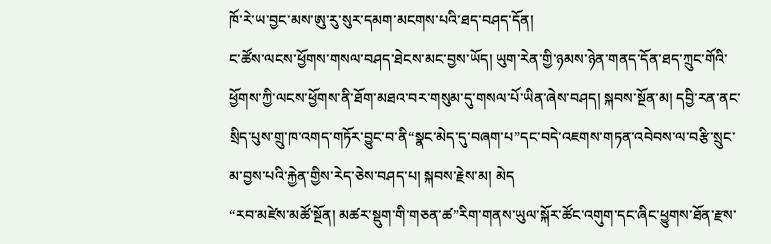ཁོ་རེ་ཡ་བྱང་མས་ཨུ་རུ་སུར་དམག་མངགས་པའི་ཐད་བཤད་དོན།
ང་ཚོས་ལངས་ཕྱོགས་གསལ་བཤད་ཐེངས་མང་བྱས་ཡོད། ཡུག་རེན་གྱི་ཉམས་ཉེན་གནད་དོན་ཐད་ཀྲུང་གོའི་ཕྱོགས་ཀྱི་ལངས་ཕྱོགས་ནི་ཐོག་མཐའ་བར་གསུམ་དུ་གསལ་པོ་ཡིན་ཞེས་བཤད། སྐབས་སྔོན་མ། དབྱི་རན་ནང་སྲིད་པུས་གྲུ་ཁ་འགད་གཏོར་བྱུང་བ་ནི“སྣང་མེད་དུ་བཞག་པ”དང་བདེ་འཇགས་གཏན་འབེབས་ལ་བརྩི་སྲུང་མ་བྱས་པའི་རྐྱེན་གྱིས་རེད་ཅེས་བཤད་པ། སྐབས་རྗེས་མ། མེད
“རབ་མཛེས་མཚོ་སྔོན། མཚར་སྡུག་གི་གཅན་ཚ”རིག་གནས་ཡུལ་སྐོར་ཚོང་འགུག་དང་ཞིང་ཕྱུགས་ཐོན་རྫས་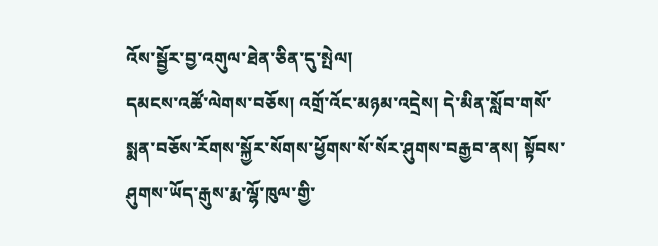འོས་སྦྱོར་བྱ་འགུལ་ཐེན་ཅིན་དུ་སྤེལ།
དམངས་འཚོ་ལེགས་བཅོས། འགྲོ་འོང་མཉམ་འདྲེས། དེ་མིན་སློབ་གསོ་སྨན་བཅོས་རོགས་སྐྱོར་སོགས་ཕྱོགས་སོ་སོར་ཤུགས་བརྒྱབ་ནས། སྟོབས་ཤུགས་ཡོད་རྒུས་རྨ་ལྷོ་ཁུལ་གྱི་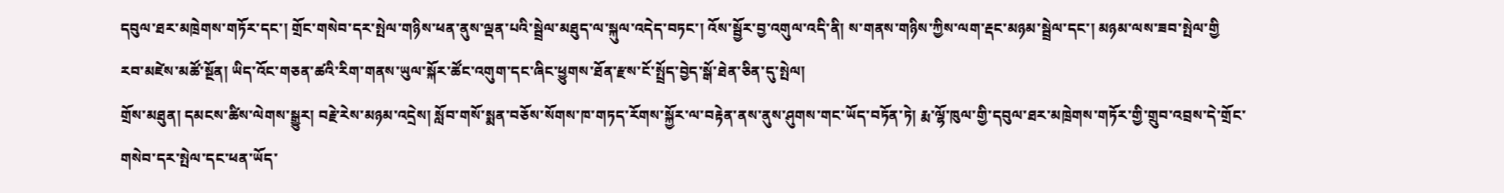དབུལ་ཐར་མཁྲེགས་གཏོར་དང་། གྲོང་གསེབ་དར་སྤེལ་གཉིས་ཕན་ནུས་ལྡན་པའི་སྦྲེལ་མཐུད་ལ་སྐུལ་འདེད་བཏང་། འོས་སྦྱོར་བྱ་འགུལ་འདི་ནི། ས་གནས་གཉིས་ཀྱིས་ལག་རྡང་མཉམ་སྦྲེལ་དང་། མཉམ་ལས་ཟབ་སྤེལ་གྱི
རབ་མཛེས་མཚོ་སྔོན། ཡིད་འོང་གཅན་ཚའི་རིག་གནས་ཡུལ་སྐོར་ཚོང་འགུག་དང་ཞིང་ཕྱུགས་ཐོན་རྫས་ངོ་སྤྲོད་བྱེད་སྒོ་ཐེན་ཅིན་དུ་སྤེལ།
གྲོས་མཐུན། དམངས་ཚིས་ལེགས་སྒྱུར། བརྗེ་རེས་མཉམ་འདྲེས། སློབ་གསོ་སྨན་བཅོས་སོགས་ཁ་གཏད་རོགས་སྐྱོར་ལ་བརྟེན་ནས་ནུས་ཤུགས་གང་ཡོད་བཏོན་ཏེ། རྨ་ལྷོ་ཁུལ་གྱི་དབུལ་ཐར་མཁྲེགས་གཏོར་གྱི་གྲུབ་འབྲས་དེ་གྲོང་གསེབ་དར་སྤེལ་དང་ཕན་ཡོད་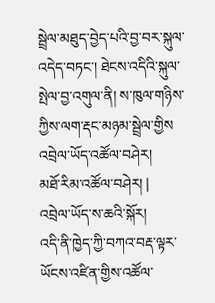སྦྲེལ་མཐུད་བྱེད་པའི་བྱ་བར་སྐུལ་འདེད་བཏང་། ཐེངས་འདིའི་སྐུལ་སྤེལ་བྱ་འགུལ་ནི། ས་ཁུལ་གཉིས་ཀྱིས་ལག་རྡང་མཉམ་སྦྲེལ་གྱིས
འབྲེལ་ཡོད་འཚོལ་བཤེར།
མཐོ་རིམ་འཚོལ་བཤེར། |
འབྲེལ་ཡོད་ས་ཆའི་སྐོར།
འདི་ནི་ཁྱེད་ཀྱི་བཀའ་བརྡ་ལྟར་ཡོངས་འཛིན་གྱིས་འཚོལ་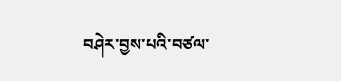བཤེར་བྱས་པའི་བཙལ་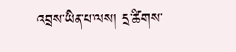འབྲས་ཡིན་པ་ལས། དྲ་ཚིགས་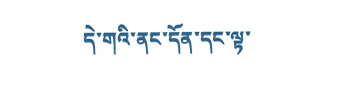དེ་གའི་ནང་དོན་དང་ལྟ་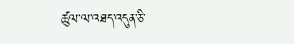ཚུལ་ལ་འཐད་འདུན་ཅི་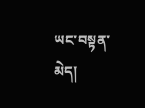ཡང་བསྟན་མེད།